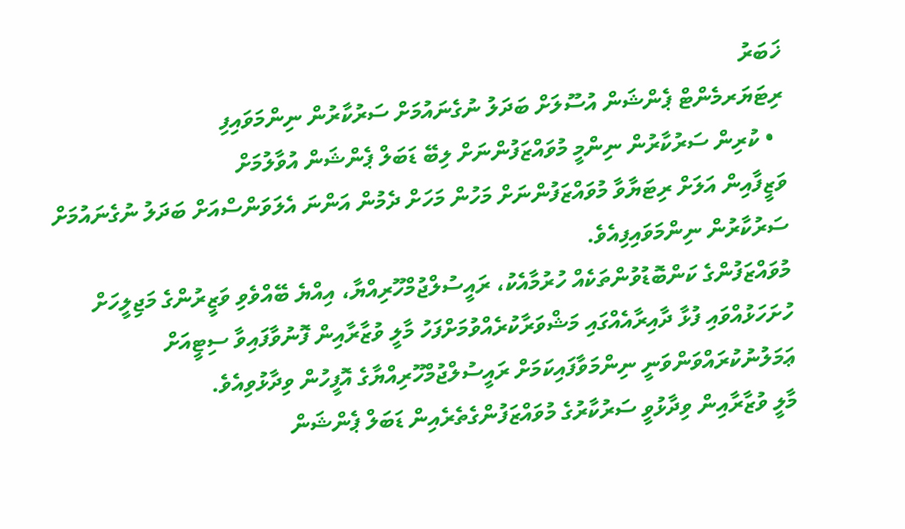ޚަބަރު
ރިޓަޔަރމެންޓް ޕެންޝަން އުސޫލަށް ބަދަލު ނުގެނައުމަށް ސަރުކާރުން ނިންމަވައިފި
  • ކުރިން ސަރުކާރުން ނިންމީ މުވައްޒަފުންނަށް ލިބޭ ޑަބަލް ޕެންޝަން އުވާލުމަށް
ވަޒީފާއިން އަލަށް ރިޓަޔާވާ މުވައްޒަފުންނަށް މަހުން މަހަށް ދެމުން އަންނަ އެލަވަންސްއަށް ބަދަލު ނުގެނައުމަށް ސަރުކާރުން ނިންމަވައިފިއެވެ.
މުވައްޒަފުންގެ ކަންބޮޑުވުންތަކެއް ހުރުމާއެކު، ރައީސުލްޖުމްހޫރިއްޔާ، އިއްޔެ ބޭއްވެވި ވަޒީރުންގެ މަޖިލީހަށް ހުށަހަޅުއްވައި ފުޅާ ދާއިރާއެއްގައި މަޝްވަރާކުރެއްވުމަށްފަހު މާލީ ވުޒާރާއިން ފޮނުވާފައިވާ ސިޓީއަށް ޢަމަލުނުކުރައްވަންވަނީ ނިންމަވާފައިކަމަށް ރައީސުލްޖުމްހޫރިއްޔާގެ އޮފީހުން ވިދާޅުވިއެވެ.
މާލީ ވުޒާރާއިން ވިދާޅުވީ ސަރުކާރުގެ މުވައްޒަފުންގެތެރެއިން ޑަބަލް ޕެންޝަން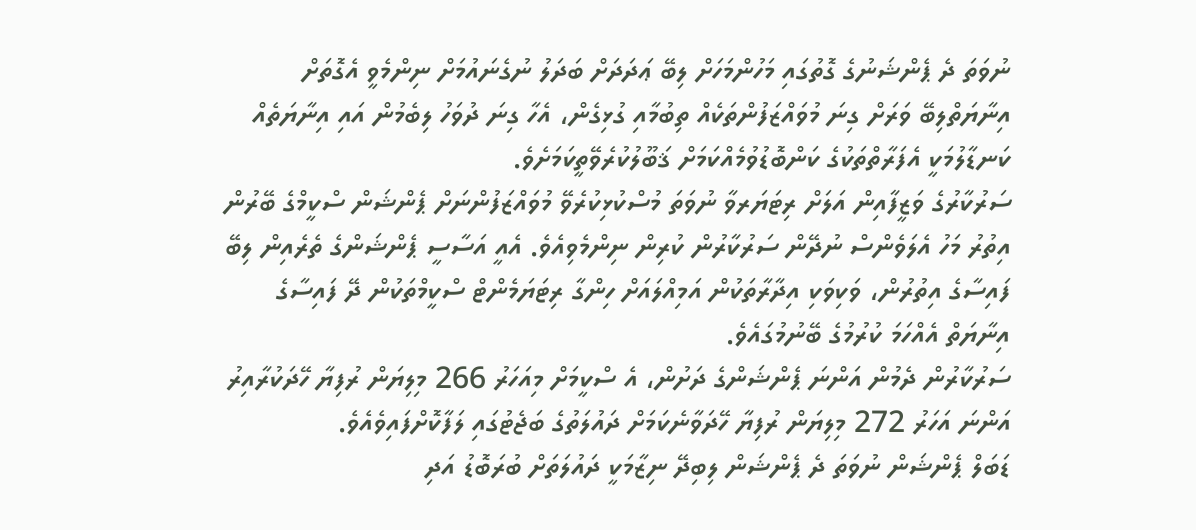ނުވަތަ ދެ ޕެންޝަނުގެ ގޮތުގައި މަހުންމަހަށް ލިބޭ ޢަދަދަށް ބަދަލު ނުގެނައުމަށް ނިންމެވީ އެގޮތަށް އިނާޔަތްލިބޭ ވަރަށް ގިނަ މުވައްޒަފުންތަކެއް ތިބުމާއި ގުޅިގެން، އެހާ ގިނަ ދުވަހު ލިބެމުން އައި އިނާޔަތެއް ކަނޑާލުމަކީ އެފަރާތްތަކުގެ ކަންބޮޑުވުމެއްކަމަށް ޤަބޫލުކުރެވޭތީކަމަށެވެ.
ސަރުކާރުގެ ވަޒީފާއިން އަލަށް ރިޓަޔަރވާ ނުވަތަ މުސްކުޅިކުރެވޭ މުވައްޒަފުންނަށް ޕެންޝަން ސްކީމްގެ ބޭރުން އިތުރު މަހު އެލަވެންސް ނުދޭން ސަރުކާރުން ކުރިން ނިންމެވިއެވެ. އެއީ އަސާސީ ޕެންޝަންގެ ތެރެއިން ލިބޭ ފައިސާގެ އިތުރުން، ވަކިވަކި އިދާރާތަކުން އަމިއްލައަށް ހިންގާ ރިޓަޔަމެންޓް ސްކީމްތަކުން ދޭ ފައިސާގެ އިނާޔަތް އެއްހަމަ ކުރުމުގެ ބޭނުމުގައެވެ.
ސަރުކާރުން ދެމުން އަންނަ ޕެންޝަންގެ ދަށުން، އެ ސްކީމަށް މިއަހަރު 266 މިލިޔަން ރުފިޔާ ހޭދަކުރާއިރު އަންނަ އަހަރު 272 މިލިޔަން ރުފިޔާ ހޭދަވާނެކަމަށް ދައުލަތުގެ ބަޖެޓުގައި ލަފާކޮށްފައިވެއެވެ.
ޑަބަލް ޕެންޝަން ނުވަތަ ދެ ޕެންޝަން ލިބިދޭ ނިޒާމަކީ ދައުލަތަށް ބުރަބޮޑު އަދި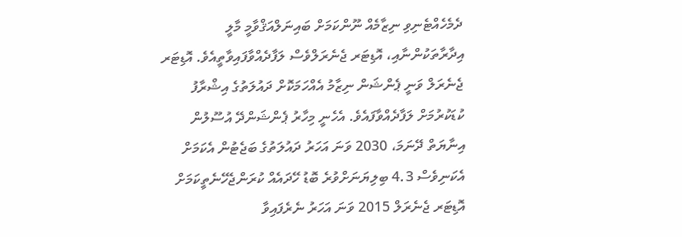ދެމެހެއްޓެނިވި ނިޒާމެއް ނޫންކަމަށް ބައިނަލްއަޤްވާމީ މާލީ އިދާރާތަކުންނާއި، އޮޑިޓަރ ޖެނެރަލްވެސް ލަފާދެއްވާފައިވާތީއެވެ. އޮޑިޓަރ ޖެނެރަލް ވަނީ ޕެންޝަން ނިޒާމު އެއްހަމަކޮށް ދައުލަތުގެ އިޝްރާފު ކުޑަކުރުމަށް ލަފާދެއްވާފައެވެ. އެހެނީ މިހާރު ޕެންޝަންދޭ އުސޫލުން އިނާޔަތް ދޭނަމަ، 2030 ވަނަ އަހަރު ދައުލަތުގެ ބަޖެޓުން އެކަމަށް އެކަނިވެސް 4.3 ބިލިޔަނަށްވުރެ ބޮޑު ހޭދައެއް ކުރަންޖެހޭނެތީކަމަށް އޮޑިޓަރ ޖެނެރަލް 2015 ވަނަ އަހަރު ނެރެފައިވާ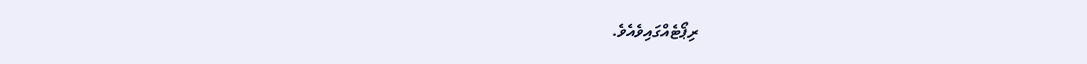ރިޕޯޓެއްގައިވެއެވެ.